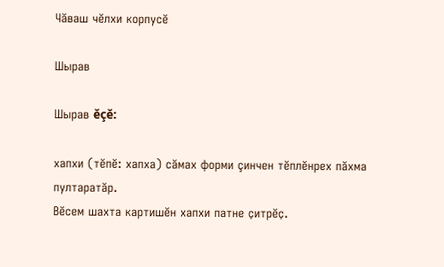Чӑваш чӗлхи корпусӗ

Шырав

Шырав ĕçĕ:

хапхи (тĕпĕ: хапха) сăмах форми çинчен тĕплĕнрех пăхма пултаратăр.
Вӗсем шахта картишӗн хапхи патне ҫитрӗҫ.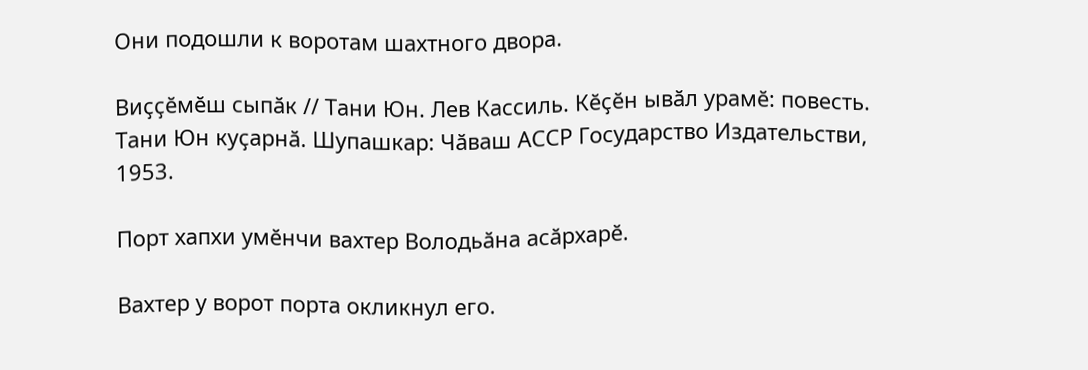Они подошли к воротам шахтного двора.

Виҫҫӗмӗш сыпӑк // Тани Юн. Лев Кассиль. Кӗҫӗн ывӑл урамӗ: повесть. Тани Юн куҫарнӑ. Шупашкар: Чӑваш АССР Государство Издательстви, 1953.

Порт хапхи умӗнчи вахтер Володьӑна асӑрхарӗ.

Вахтер у ворот порта окликнул его.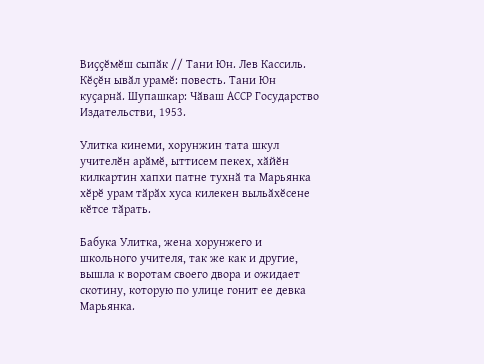Виҫҫӗмӗш сыпӑк // Тани Юн. Лев Кассиль. Кӗҫӗн ывӑл урамӗ: повесть. Тани Юн куҫарнӑ. Шупашкар: Чӑваш АССР Государство Издательстви, 1953.

Улитка кинеми, хорунжин тата шкул учителӗн арӑмӗ, ыттисем пекех, хӑйӗн килкартин хапхи патне тухнӑ та Марьянка хӗрӗ урам тӑрӑх хуса килекен выльӑхӗсене кӗтсе тӑрать.

Бабука Улитка, жена хорунжего и школьного учителя, так же как и другие, вышла к воротам своего двора и ожидает скотину, которую по улице гонит ее девка Марьянка.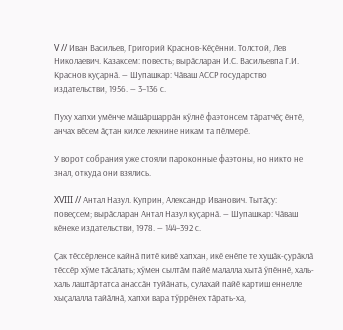V // Иван Васильев, Григорий Краснов-Кӗҫӗнни. Толстой, Лев Николаевич. Казаксем: повесть; вырӑсларан И.С. Васильевпа Г.И. Краснов куҫарнӑ. — Шупашкар: Чӑваш АССР государство издательстви, 1956. — 3–136 с.

Пуху хапхи умӗнче мӑшӑршаррӑн кӳлнӗ фаэтонсем тӑратчӗҫ ӗнтӗ, анчах вӗсем ӑҫтан килсе лекнине никам та пӗлмерӗ.

У ворот собрания уже стояли пароконные фаэтоны, но никто не знал, откуда они взялись.

XVIII // Антал Назул. Куприн, Александр Иванович. Тытӑҫу: повеҫсем; вырӑсларан Антал Назул куҫарнӑ. — Шупашкар: Чӑваш кӗнеке издательстви, 1978. — 144–392 с.

Ҫак тӗссӗрленсе кайнӑ питӗ кивӗ хапхан, икӗ енӗпе те хушӑк-ҫурӑклӑ тӗссӗр хӳме тӑсӑлать; хӳмен сылтӑм пайӗ малалла хытӑ ӳпӗннӗ, халь-халь лаштӑртатса анассӑн туйӑнать, сулахай пайӗ картиш еннелле хыҫалалла тайӑлнӑ, хапхи вара тӳррӗнех тӑрать-ха,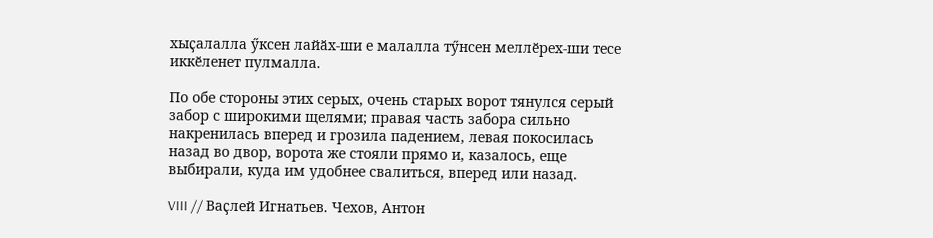хыҫалалла ӳксен лайӑх-ши е малалла тӳнсен меллӗрех-ши тесе иккӗленет пулмалла.

По обе стороны этих серых, очень старых ворот тянулся серый забор с широкими щелями; правая часть забора сильно накренилась вперед и грозила падением, левая покосилась назад во двор, ворота же стояли прямо и, казалось, еще выбирали, куда им удобнее свалиться, вперед или назад.

VIII // Ваҫлей Игнатьев. Чехов, Антон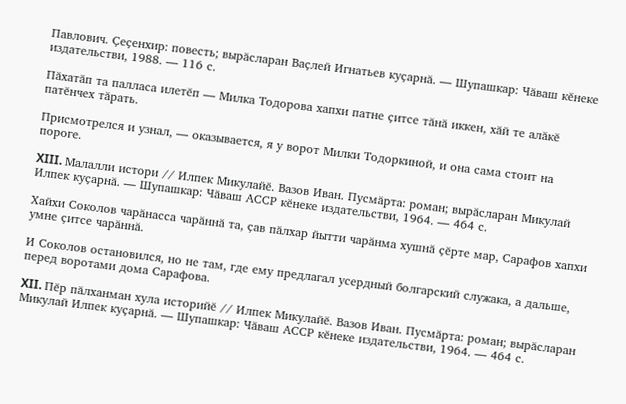Павлович. Ҫеҫенхир: повесть; вырӑсларан Ваҫлей Игнатьев куҫарнӑ. — Шупашкар: Чӑваш кӗнеке издательстви, 1988. — 116 с.

Пӑхатӑп та палласа илетӗп — Милка Тодорова хапхи патне ҫитсе тӑнӑ иккен, хӑй те алӑкӗ патӗнчех тӑрать.

Присмотрелся и узнал, — оказывается, я у ворот Милки Тодоркиной, и она сама стоит на пороге.

XIII. Малалли истори // Илпек Микулайӗ. Вазов Иван. Пусмӑрта: роман; вырӑсларан Микулай Илпек куҫарнӑ. — Шупашкар: Чӑваш АССР кӗнеке издательстви, 1964. — 464 с.

Хайхи Соколов чарӑнасса чарӑннӑ та, ҫав пӑлхар йытти чарӑнма хушнӑ ҫӗрте мар, Сарафов хапхи умне ҫитсе чарӑннӑ.

И Соколов остановился, но не там, где ему предлагал усердный болгарский служака, а дальше, перед воротами дома Сарафова.

XII. Пӗр пӑлханман хула историйӗ // Илпек Микулайӗ. Вазов Иван. Пусмӑрта: роман; вырӑсларан Микулай Илпек куҫарнӑ. — Шупашкар: Чӑваш АССР кӗнеке издательстви, 1964. — 464 с.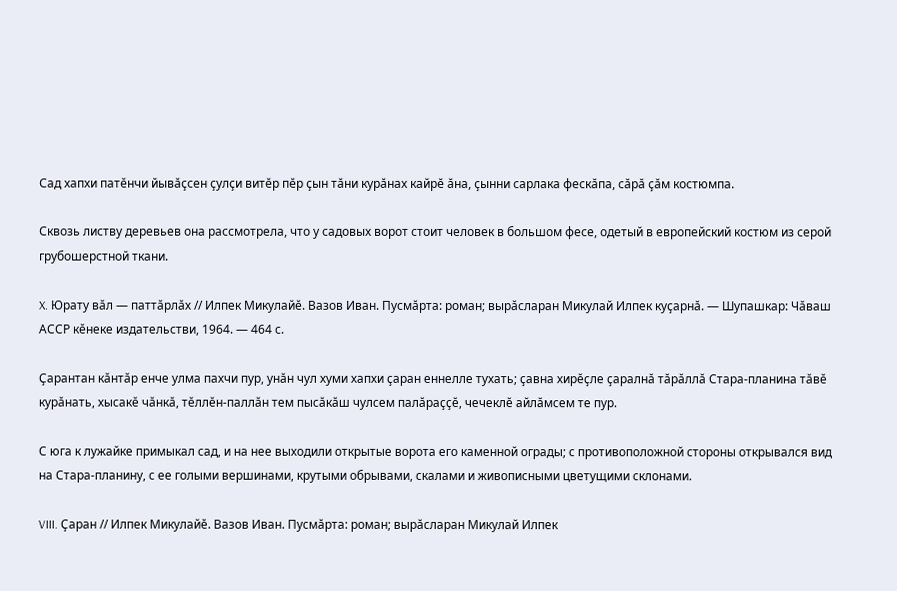Сад хапхи патӗнчи йывӑҫсен ҫулҫи витӗр пӗр ҫын тӑни курӑнах кайрӗ ӑна, ҫынни сарлака фескӑпа, сӑрӑ ҫӑм костюмпа.

Сквозь листву деревьев она рассмотрела, что у садовых ворот стоит человек в большом фесе, одетый в европейский костюм из серой грубошерстной ткани.

X. Юрату вӑл — паттӑрлӑх // Илпек Микулайӗ. Вазов Иван. Пусмӑрта: роман; вырӑсларан Микулай Илпек куҫарнӑ. — Шупашкар: Чӑваш АССР кӗнеке издательстви, 1964. — 464 с.

Ҫарантан кӑнтӑр енче улма пахчи пур, унӑн чул хуми хапхи ҫаран еннелле тухать; ҫавна хирӗҫле ҫаралнӑ тӑрӑллӑ Стара-планина тӑвӗ курӑнать, хысакӗ чӑнкӑ, тӗллӗн-паллӑн тем пысӑкӑш чулсем палӑраҫҫӗ, чечеклӗ айлӑмсем те пур.

С юга к лужайке примыкал сад, и на нее выходили открытые ворота его каменной ограды; с противоположной стороны открывался вид на Стара-планину, с ее голыми вершинами, крутыми обрывами, скалами и живописными цветущими склонами.

VIII. Ҫаран // Илпек Микулайӗ. Вазов Иван. Пусмӑрта: роман; вырӑсларан Микулай Илпек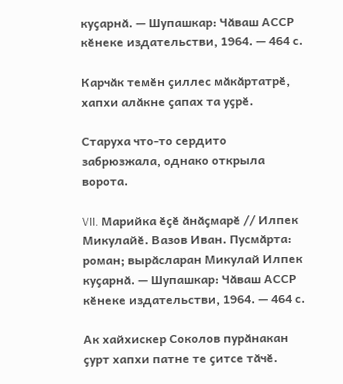куҫарнӑ. — Шупашкар: Чӑваш АССР кӗнеке издательстви, 1964. — 464 с.

Карчӑк темӗн ҫиллес мӑкӑртатрӗ, хапхи алӑкне ҫапах та уҫрӗ.

Старуха что-то сердито забрюзжала, однако открыла ворота.

VII. Марийка ӗҫӗ ӑнӑҫмарӗ // Илпек Микулайӗ. Вазов Иван. Пусмӑрта: роман; вырӑсларан Микулай Илпек куҫарнӑ. — Шупашкар: Чӑваш АССР кӗнеке издательстви, 1964. — 464 с.

Ак хайхискер Соколов пурӑнакан ҫурт хапхи патне те ҫитсе тӑчӗ.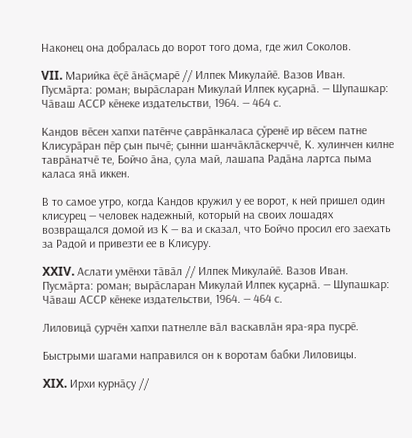Наконец она добралась до ворот того дома, где жил Соколов.

VII. Марийка ӗҫӗ ӑнӑҫмарӗ // Илпек Микулайӗ. Вазов Иван. Пусмӑрта: роман; вырӑсларан Микулай Илпек куҫарнӑ. — Шупашкар: Чӑваш АССР кӗнеке издательстви, 1964. — 464 с.

Кандов вӗсен хапхи патӗнче ҫаврӑнкаласа ҫӳренӗ ир вӗсем патне Клисурӑран пӗр ҫын пычӗ; ҫынни шанчӑклӑскерччӗ, К. хулинчен килне таврӑнатчӗ те, Бойчо ӑна, ҫула май, лашапа Радӑна лартса пыма каласа янӑ иккен.

В то самое утро, когда Кандов кружил у ее ворот, к ней пришел один клисурец — человек надежный, который на своих лошадях возвращался домой из К — ва и сказал, что Бойчо просил его заехать за Радой и привезти ее в Клисуру.

XXIV. Аслати умӗнхи тӑвӑл // Илпек Микулайӗ. Вазов Иван. Пусмӑрта: роман; вырӑсларан Микулай Илпек куҫарнӑ. — Шупашкар: Чӑваш АССР кӗнеке издательстви, 1964. — 464 с.

Лиловицӑ ҫурчӗн хапхи патнелле вӑл васкавлӑн яра-яра пусрӗ.

Быстрыми шагами направился он к воротам бабки Лиловицы.

XIX. Ирхи курнӑҫу //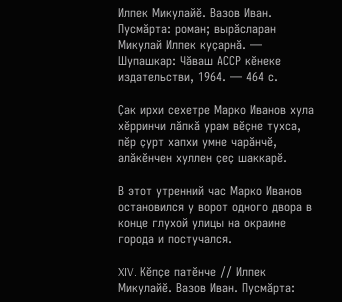Илпек Микулайӗ. Вазов Иван. Пусмӑрта: роман; вырӑсларан Микулай Илпек куҫарнӑ. — Шупашкар: Чӑваш АССР кӗнеке издательстви, 1964. — 464 с.

Ҫак ирхи сехетре Марко Иванов хула хӗрринчи лӑпкӑ урам вӗҫне тухса, пӗр ҫурт хапхи умне чарӑнчӗ, алӑкӗнчен хуллен ҫеҫ шаккарӗ.

В этот утренний час Марко Иванов остановился у ворот одного двора в конце глухой улицы на окраине города и постучался.

XIV. Кӗпҫе патӗнче // Илпек Микулайӗ. Вазов Иван. Пусмӑрта: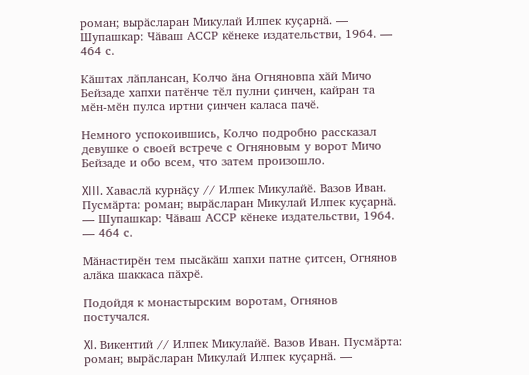роман; вырӑсларан Микулай Илпек куҫарнӑ. — Шупашкар: Чӑваш АССР кӗнеке издательстви, 1964. — 464 с.

Кӑштах лӑплансан, Колчо ӑна Огняновпа хӑй Мичо Бейзаде хапхи патӗнче тӗл пулни ҫинчен, кайран та мӗн-мӗн пулса иртни ҫинчен каласа пачӗ.

Немного успокоившись, Колчо подробно рассказал девушке о своей встрече с Огняновым у ворот Мичо Бейзаде и обо всем, что затем произошло.

XIII. Хаваслӑ курнӑҫу // Илпек Микулайӗ. Вазов Иван. Пусмӑрта: роман; вырӑсларан Микулай Илпек куҫарнӑ. — Шупашкар: Чӑваш АССР кӗнеке издательстви, 1964. — 464 с.

Мӑнастирӗн тем пысӑкӑш хапхи патне ҫитсен, Огнянов алӑка шаккаса пӑхрӗ.

Подойдя к монастырским воротам, Огнянов постучался.

XI. Викентий // Илпек Микулайӗ. Вазов Иван. Пусмӑрта: роман; вырӑсларан Микулай Илпек куҫарнӑ. —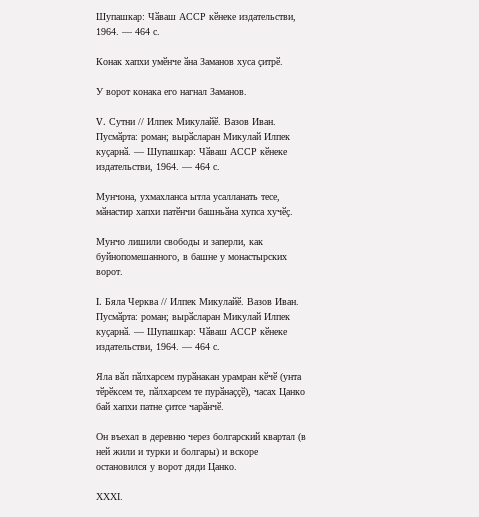Шупашкар: Чӑваш АССР кӗнеке издательстви, 1964. — 464 с.

Конак хапхи умӗнче ӑна Заманов хуса ҫитрӗ.

У ворот конака его нагнал Заманов.

V. Сутни // Илпек Микулайӗ. Вазов Иван. Пусмӑрта: роман; вырӑсларан Микулай Илпек куҫарнӑ. — Шупашкар: Чӑваш АССР кӗнеке издательстви, 1964. — 464 с.

Мунчона, ухмахланса ытла усалланать тесе, мӑнастир хапхи патӗнчи башньӑна хупса хучӗҫ.

Мунчо лишили свободы и заперли, как буйнопомешанного, в башне у монастырских ворот.

I. Бяла Черква // Илпек Микулайӗ. Вазов Иван. Пусмӑрта: роман; вырӑсларан Микулай Илпек куҫарнӑ. — Шупашкар: Чӑваш АССР кӗнеке издательстви, 1964. — 464 с.

Яла вӑл пӑлхарсем пурӑнакан урамран кӗчӗ (унта тӗрӗксем те, пӑлхарсем те пурӑнаҫҫӗ), часах Цанко бай хапхи патне ҫитсе чарӑнчӗ.

Он въехал в деревню через болгарский квартал (в ней жили и турки и болгары) и вскоре остановился у ворот дяди Цанко.

ХХХI.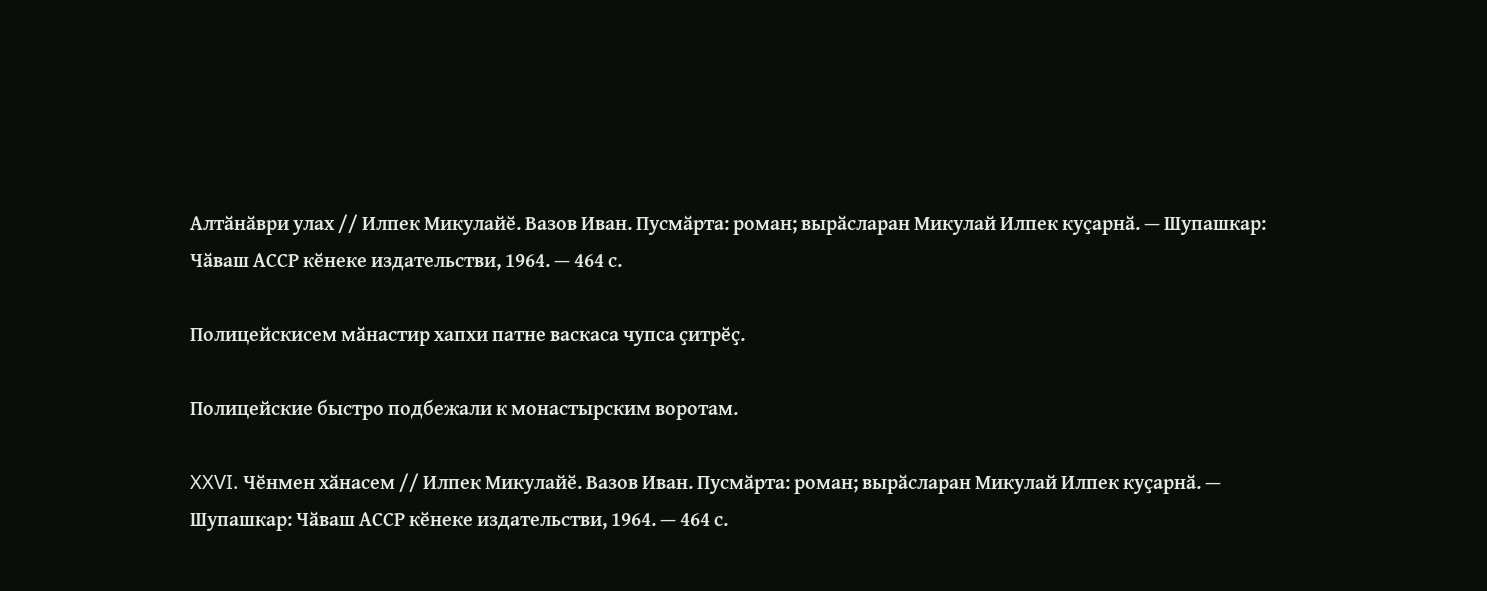Алтӑнӑври улах // Илпек Микулайӗ. Вазов Иван. Пусмӑрта: роман; вырӑсларан Микулай Илпек куҫарнӑ. — Шупашкар: Чӑваш АССР кӗнеке издательстви, 1964. — 464 с.

Полицейскисем мӑнастир хапхи патне васкаса чупса ҫитрӗҫ.

Полицейские быстро подбежали к монастырским воротам.

XXVI. Чӗнмен хӑнасем // Илпек Микулайӗ. Вазов Иван. Пусмӑрта: роман; вырӑсларан Микулай Илпек куҫарнӑ. — Шупашкар: Чӑваш АССР кӗнеке издательстви, 1964. — 464 с.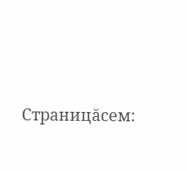Страницăсем: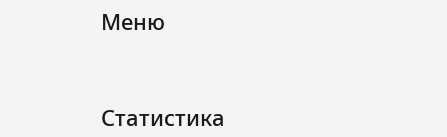Меню



Статистика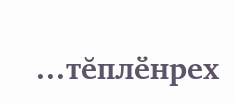...тĕплӗнрех